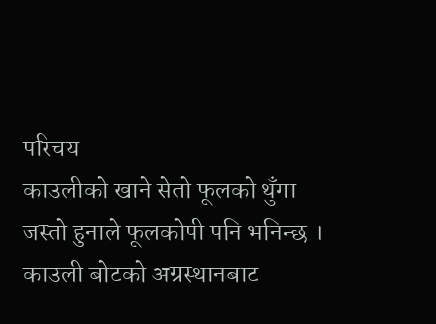परिचय
काउलीको खाने सेतो फूलको थुँगा जस्तो हुनाले फूलकोपी पनि भनिन्छ । काउली बोटको अग्रस्थानबाट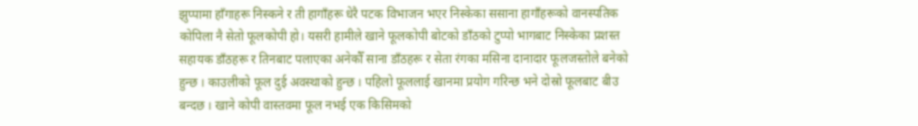झुप्पामा हाँगाहरू निस्कने र ती हागाँहरू धेरै पटक विभाजन भएर निस्केका ससाना हागाँहरूको वानस्पतिक कोपिला नै सेतो फूलकोपी हो। यसरी हामीले खाने फूलकोपी बोटको डाँठको टुप्पो भागबाट निस्केका प्रशस्त सहायक डाँठहरू र तिनबाट पलाएका अनेकौँ साना डाँठहरू र सेता रंगका मसिना दानादार फूलजस्तोले बनेको हुन्छ । काउलीको फूल दुई अवस्थाको हुन्छ । पहिलो फूललाई खानमा प्रयोग गरिन्छ भने दोस्रो फूलबाट बीउ बन्दछ । खाने कोपी वास्तवमा फूल नभई एक किसिमको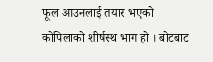फूल आउनलाई तयार भएको कोपिलाको शीर्षस्थ भाग हो । बोटबाट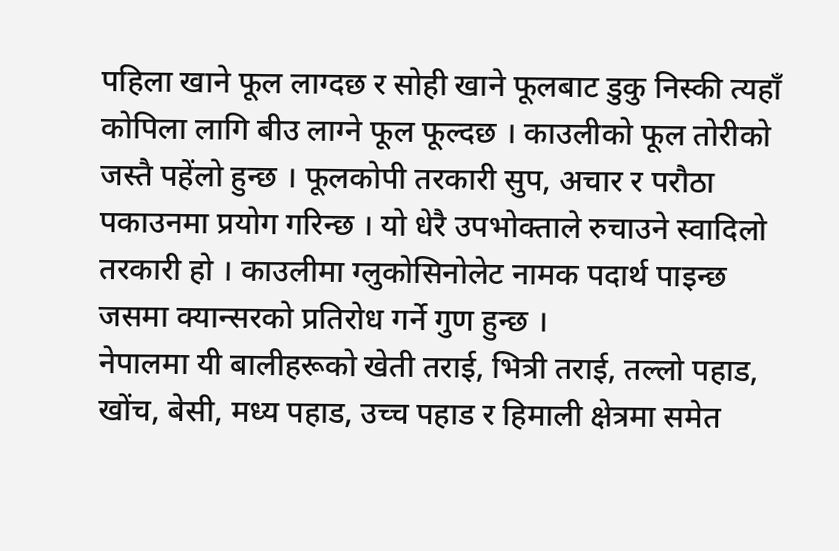पहिला खाने फूल लाग्दछ र सोही खाने फूलबाट डुकु निस्की त्यहाँ कोपिला लागि बीउ लाग्ने फूल फूल्दछ । काउलीको फूल तोरीको जस्तै पहेंलो हुन्छ । फूलकोपी तरकारी सुप, अचार र परौठा पकाउनमा प्रयोग गरिन्छ । यो धेरै उपभोक्ताले रुचाउने स्वादिलो तरकारी हो । काउलीमा ग्लुकोसिनोलेट नामक पदार्थ पाइन्छ जसमा क्यान्सरको प्रतिरोध गर्ने गुण हुन्छ ।
नेपालमा यी बालीहरूको खेती तराई, भित्री तराई, तल्लो पहाड, खोंच, बेसी, मध्य पहाड, उच्च पहाड र हिमाली क्षेत्रमा समेत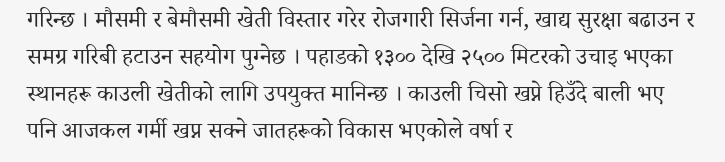गरिन्छ । मौसमी र बेमौसमी खेती विस्तार गरेर रोजगारी सिर्जना गर्न, खाद्य सुरक्षा बढाउन र समग्र गरिबी हटाउन सहयोग पुग्नेछ । पहाडको १३०० देखि २५०० मिटरको उचाइ भएका स्थानहरू काउली खेतीको लागि उपयुक्त मानिन्छ । काउली चिसो खप्ने हिउँदे बाली भए पनि आजकल गर्मी खप्न सक्ने जातहरूको विकास भएकोले वर्षा र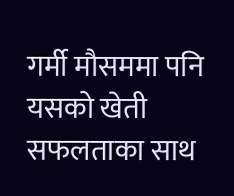गर्मी मौसममा पनि यसको खेती सफलताका साथ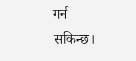गर्न सकिन्छ।